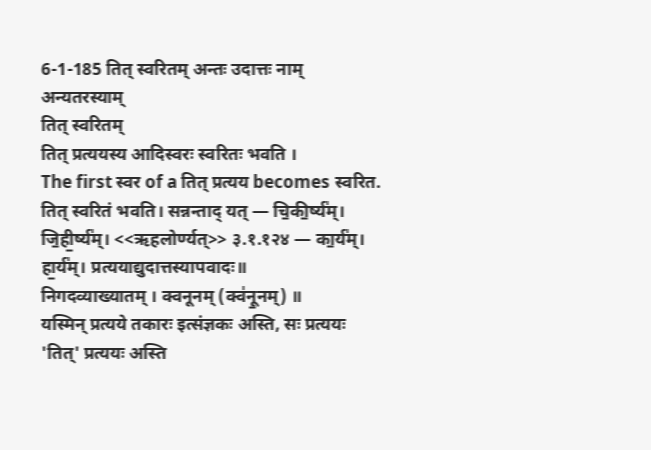6-1-185 तित् स्वरितम् अन्तः उदात्तः नाम् अन्यतरस्याम्
तित् स्वरितम्
तित् प्रत्ययस्य आदिस्वरः स्वरितः भवति ।
The first स्वर of a तित् प्रत्यय becomes स्वरित.
तित् स्वरितं भवति। सन्नन्ताद् यत् — चि॒की॒र्ष्य॑म्। जि॒ही॒र्ष्य॑म्। <<ऋहलोर्ण्यत्>> ३.१.१२४ — का॒र्य॑म्। हा॒र्य॑म्। प्रत्ययाद्युदात्तस्यापवादः॥
निगदव्याख्यातम् । क्वनूनम् (क्व॑नू॒नम्) ॥
यस्मिन् प्रत्यये तकारः इत्संज्ञकः अस्ति, सः प्रत्ययः 'तित्' प्रत्ययः अस्ति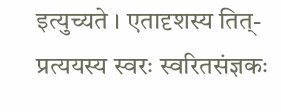इत्युच्यते । एतादृशस्य तित्-प्रत्ययस्य स्वरः स्वरितसंज्ञकः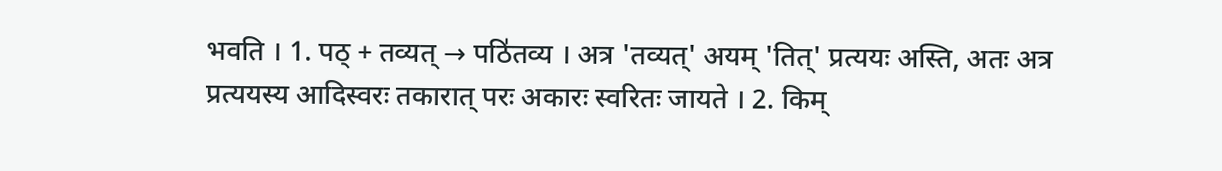भवति । 1. पठ् + तव्यत् → पठि॑तव्य । अत्र 'तव्यत्' अयम् 'तित्' प्रत्ययः अस्ति, अतः अत्र प्रत्ययस्य आदिस्वरः तकारात् परः अकारः स्वरितः जायते । 2. किम्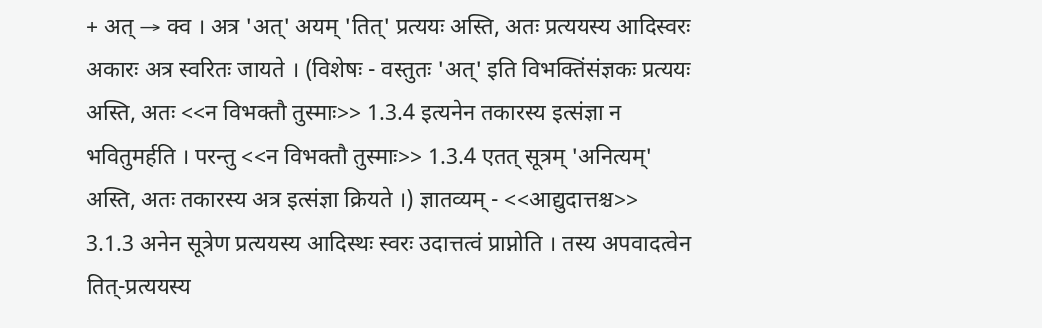+ अत् → क्व । अत्र 'अत्' अयम् 'तित्' प्रत्ययः अस्ति, अतः प्रत्ययस्य आदिस्वरः अकारः अत्र स्वरितः जायते । (विशेषः - वस्तुतः 'अत्' इति विभक्तिंसंज्ञकः प्रत्ययः अस्ति, अतः <<न विभक्तौ तुस्माः>> 1.3.4 इत्यनेन तकारस्य इत्संज्ञा न भवितुमर्हति । परन्तु <<न विभक्तौ तुस्माः>> 1.3.4 एतत् सूत्रम् 'अनित्यम्' अस्ति, अतः तकारस्य अत्र इत्संज्ञा क्रियते ।) ज्ञातव्यम् - <<आद्युदात्तश्च>> 3.1.3 अनेन सूत्रेण प्रत्ययस्य आदिस्थः स्वरः उदात्तत्वं प्राप्नोति । तस्य अपवादत्वेन तित्-प्रत्ययस्य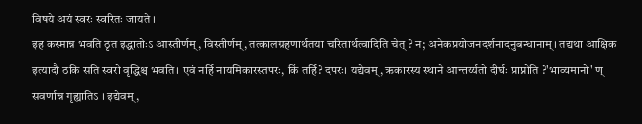विषये अयं स्वरः स्वरितः जायते ।
इह कस्मान्न भवति ठृत इद्धातोःऽ आस्तीर्णम्, विस्तीर्णम्, तत्कालग्रहणार्थतया चरितार्थत्वादिति चेत् ? न; अनेकप्रयोजनदर्शनादनुबन्धानाम्। तद्यथा आक्षिक इत्यादौ ठकि सति स्वरो वृद्धिश्च भवति। एवं नर्हि नायमिकारस्तपरः, किं तर्हि? दपरः। यद्येवम्, ऋकारस्य स्थाने आन्तर्य्यतो दीर्घः प्राप्नोति ?'भाव्यमानो' ण् सवर्णान्न गृह्यातिऽ । इद्येवम्,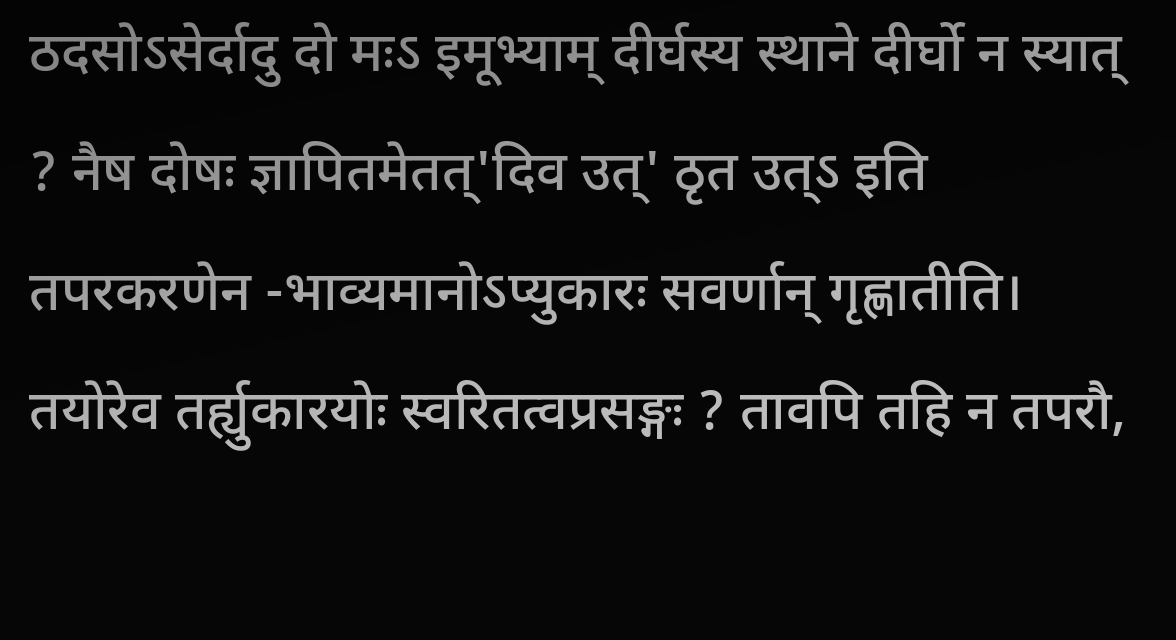ठदसोऽसेर्दादु दो मःऽ इमूभ्याम् दीर्घस्य स्थाने दीर्घो न स्यात् ? नैष दोषः ज्ञापितमेतत्'दिव उत्' ठृत उत्ऽ इति तपरकरणेन -भाव्यमानोऽप्युकारः सवर्णान् गृह्णातीति। तयोरेव तर्ह्युकारयोः स्वरितत्वप्रसङ्गः ? तावपि तहि न तपरौ,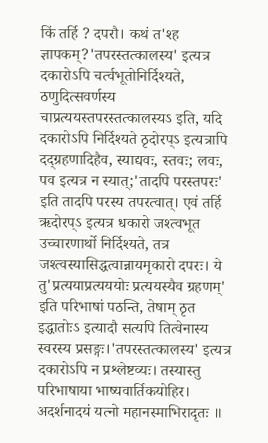किं तर्हि ? दपरौ। कथं त'श्ह ज्ञापकम्?'तपरस्तत्कालस्य' इत्यत्र दकारोऽपि चर्त्वभूतोनिर्दिश्यते, ठणुदित्सवर्णस्य चाप्रत्ययस्तपरस्तत्कालस्यऽ इति, यदि दकारोऽपि निर्दिश्यते ठृदोरप्ऽ इत्यत्रापि दद्ग्रहणादिहैव, स्याद्यवः, स्तवः; लवः, पव इत्यत्र न स्यात्;'तादपि परस्तपरः' इति तादपि परस्य तपरत्वात्। एवं तर्हि ऋदोरप्ऽ इत्यत्र धकारो जश्त्वभूत उच्चारणार्थो निर्दिश्यते, तत्र जश्त्वस्यासिद्धत्वान्नायमृकारो दपरः। ये तु'प्रत्ययाप्रत्यययोः प्रत्ययस्यैव ग्रहणम्' इति परिभाषां पठन्ति, तेषाम् ठृत इद्धातोःऽ इत्यादौ सत्यपि तित्वेनास्य स्वरस्य प्रसङ्गः।'तपरस्तत्कालस्य' इत्यत्र दकारोऽपि न प्रश्लेष्टव्यः। तस्यास्तु परिभाषाया भाष्यवार्तिकयोहिर। अदर्शनादयं यत्नो महानस्माभिरादृतः ॥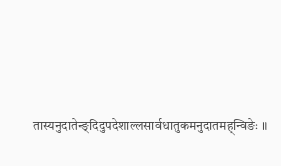तास्यनुदातेन्ङ्दिदुपदेशाल्लसार्वधातुकमनुदातमह्न्विङेः ॥